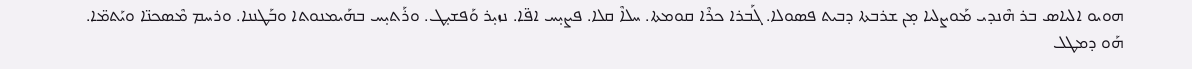ܗܘܝܘ ܐܠܝܐܣ ܒܪ ܗܶܢܕܝ ܡܰܘܨܠܝܐ ܡ̣ܢ ܫܪܒܬܐ ܕܒܝܬ ܦܣܘܠܐ. ܓܰܒܪܐ ܟܪܶܐ ܩܘܡܬܐ. ܚܠܐܶ ܩܠܐ. ܦܨܝ̣ܚ ܐܦ̈ܐ. ܢܙܝ̣ܪ ܘܰܦܫܝ̣ܛ. ܘܪܰܬܝ̣ܚ ܒܗܰܝܡܢܘܬܐ ܘܒܰܛܢܢܐ. ܘܪܚܡ ܡܶܣܟܢ̈ܐ ܘܝܰܬܡ̈ܐ. ܗܰܘ ܕܡܛܠ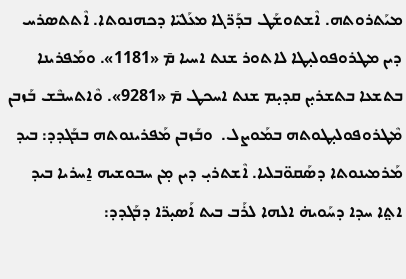ܡܝܰܬܪܘܬܗ. ܐܶܫܬܘܫܰܛ ܒܕܰܪ̈ܓܐ ܡܥܰܠܝ̈ܐ ܕܟܗܢܘܬܐ. ܐܶܬܬܣܪܚ ܕܝܢ ܡܛܪܘܦܘܠܝ̣ܛܐ ܠܐܬܘܪ ܫܢܬ ܐܚܝܐ ܡ̄ «1181». ܘܡܰܦܪܝܢܐ ܒܬܫܥܐ ܒܬܫܪܝ̣ܢ ܩܕܝ̣ܡ ܫܢܬ ܐܚܟܛ ܡ̄ «9281». ܘܶܐܬܚܒܶܫ ܒܰܙܒܢ ܡܶܛܪܘܦܘܠܝ̣ܛܘܬܗ ܒܡܰܘܨܠ.  ܘܒܰܙܒܢ ܡܰܦܪܝܢܘܬܗ ܒܒܰܓܕܕ: ܒܝܕ ܡܰܪܡܝܢܘܬܐ ܕܣܰܩܘ̈ܒܠܝܐ. ܐܶܫܬܪܝ̣ ܕܝܢ ܡ̣ܢ ܚܒܘܫܝܗ ܐ̱ܚܪܝܐ ܒܝܕ ܐܬ݀ܐ ܚܕܐ ܕܚܰܘܝܗ̇ ܐܠܗܐ ܠܪܰܒ ܒܝܬ ܐܰܣܝ̣ܪ̈ܐ ܕܒܰܓܕܕ: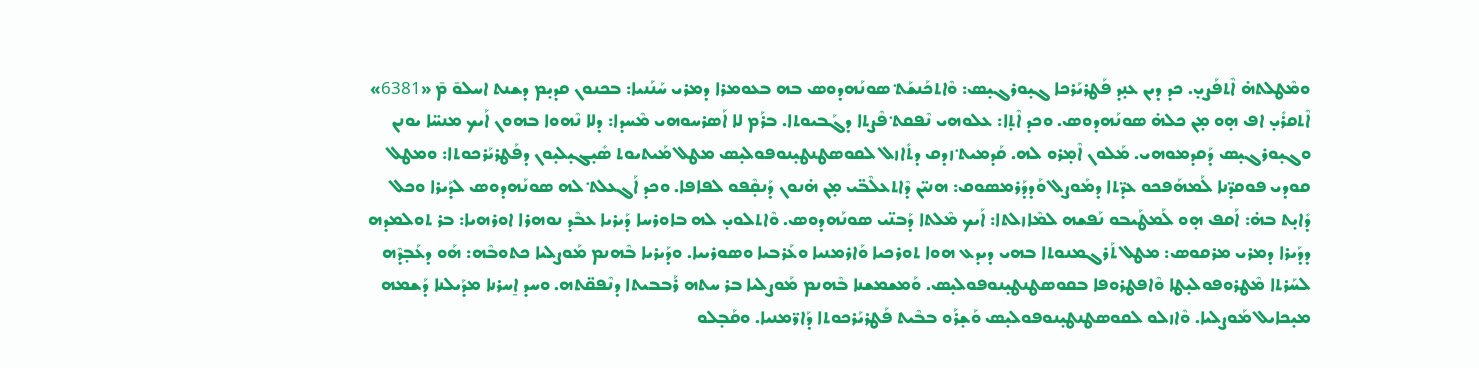ܘܡܶܛܠܬܗ̇ ܐܶܬܦܰܨܝ̣. ܟܕ ܕܝܢ ܥܢ̣ܕ ܦܰܛܪܝܰܪܟܐ ܓܝ̣ܘܪܓܝ̣ܣ: ܘܶܐܬܟܰܢܫܰܬ݀ ܣܘܢܰܗܕܘܣ ܒܗ ܒܥܘܡܪܐ ܕܡܪܝ ܚܰܢܰܢܝܐ: ܒܟܢܘܢ ܩܕܝ̣ܡ ܕܫܢܬ ܐܚܠܘ̄ ܡ̄ «6381» ܐܶܬܩܪܺܝ̣ ܐܦ ܗ̣ܘ ܡ̣ܢ ܟܠܗ̇ ܣܘܢܰܗܕܘܣ. ܘܟܕ ܐܶܬ̣ܐ: ܥܠܘܗܝ ܢܶܦܩܬ݀ ܦܶܨܬܐ ܕܓܰܒܝܘܬܐ. ܒܪܰܡ ܠܐ ܐܰܣܪܚܘܗܝ ܡܶܚܕܐ: ܕܠܐ ܢܶܗܘܐ ܒܗܘܢ ܐܰܝܟ ܡܢܚ̈ܐ ܝܘܢܢ ܘܓܝ̣ܘܪܓܝ̣ܣ ܕܰܩܕܡܘܗܝ. ܡܰܠܘܢ ܐܶܡ̣ܪܘ ܠܗ. ܩܰܕܡܝܬ݀ ܙܕܩ ܕܬܺܐܙܠ ܠܩܘܣܛܢܛܝ̣ܢܘܦܘܠܝ̣ܣ ܡܛܠ ܡܰܝܬܝܘܬ ܣܺܝ̣ܓܝ̣ܠܝ̣ܘܢ ܕܦܰܛܪܝܰܪܟܘܬܐ: ܘܡܛܠ ܩܘܕܝ ܦܘܩܕ̈ܢܐ ܠܰܡܗܰܦܟܘ ܥܕ̈ܬܐ ܕܡܰܘܨܠ ܘܰܕܕܰܪܡܣܘܩ: ܗܢܝ̈ܢ ܕܶܐܬܥܠܶܒ̈ܝ ܡ̣ܢ ܗ̇ܢܘܢ ܕܰܢܩ̣ܶܦܘ ܠܦܐܦܐ. ܘܟܕ ܐܰܓܥܠܬ݀ ܠܗ ܣܘܢܰܗܕܘܣ ܠܕܰܝܪܐ ܘܟܠ ܕܺܐܝ̣ܬ ܒܗ̇: ܐܰܩܦ ܗ̣ܘ ܠܰܡܛܰܝܒܘ ܢܰܦܫܗ ܠܡܶܐܙܠܬܐ: ܐܰܝܟ ܡܶܠܬܐ ܕܰܒܢ̈ܝ ܣܘܢܰܗܕܘܣ. ܘܶܐܬܠܘܝ̣ ܠܗ ܒܐܘܪܚܐ ܕܰܝܪܝܐ ܥܒܶܕ ܢܘܗܪܐ ܐܘܪܗܝܐ: ܒܪ ܬܘܠܡܕܗ ܕܕܰܝܪܐ ܕܡܪܝ ܡܪܩܘܣ: ܡܛܠ ܬܰܪܓܡܢܘܬܐ ܒܗܝ ܕܝܕܥ ܗܘܐ ܬܘܪܟܝܐ ܘܰܐܪܡܢܝܐ ܘܥܰܪܒܝܐ ܘܣܘܪܝܝܐ. ܘܕܰܝܪܝܐ ܒܶܗܢܡ ܡܰܘܨܠܝܐ ܟܬܘܒܶܗ: ܗܰܘ ܕܥܰܒ̣ܕܶܗ ܠܚܰܪܬܐ ܡܶܛܪܘܦܘܠܝ̣ܛܐ ܘܶܐܦܛܪܘܦܐ ܒܩܘܣܛܢܛܝ̣ܢܘܦܘܠܝ̣ܣ. ܘܰܡܫܡܫܢܐ ܒܶܗܢܡ ܡܰܘܨܠܝܐ ܒܪ ܚܬܗ ܪܰܒܒܝܬܐ ܕܢܶܦܩ̈ܬܗ. ܘܚܕ ܐ̱ܚܪܢܐ ܡܕܰܝܠܢܐ ܕܰܫܡܗ ܡܝ̣ܟܐܝܠ ܡܰܘܨܠܝܐ. ܘܶܐܙܠܘ ܠܩܘܣܛܢܛܝ̣ܢܘܦܘܠܝ̣ܣ ܘܰܫ̣ܪܰܘ ܒܒܶܝܬ ܦܰܛܪܝܰܪܟܘܬܐ ܕܰܐܪ̈ܡܢܝܐ. ܘܩܰܒ̣ܠܘ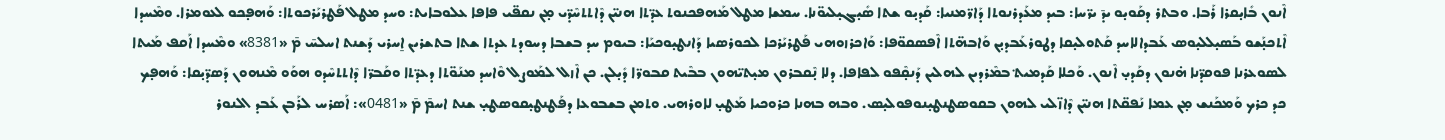ܐܶܢܘܢ ܒܺܐܝ̣ܩܪܐ ܪܰܒܐ. ܘܒܬܪ ܕܩܰܘܝ̣ܘ ܝܕ̄ ܝܪ̈ܚܐ: ܒܝܕ ܡܥܰܕܪܢܘܬܐ ܕܰܐܪ̈ܡܢܝܐ: ܩܰܕܝ̣ܘ ܫܬܐ ܣܺܝ̣ܓܝ̣ܠܝܘ̈ܢܐ. ܚܡܫܐ ܡܛܠ ܡܰܗܦܟܢܘܬ ܥܕ̈ܬܐ ܗܢܝ̈ܢ ܕܶܐܬܬܚܶܕ̈ܝ ܡ̣ܢ ܢܩܦ̈ܝ ܦܐܦܐ ܥܠܘܒܐܝܬ: ܘܚܕ ܡܛܠ ܦܰܛܪܝܰܪܟܘܬܐ: ܘܰܗܦ̣ܟܘ ܠܥܘܡܪܐ. ܘܡܶܚܕܐ ܐܶܬܟܢ̣ܰܫܘ ܒܰܣܝ̣ܠܠܝ̣ܘܣ ܥܰܒܕܐܠܐܚܕ ܩܰܬܘܠܝ̣ܩܐ ܕܛܘܪܥܰܒܕܝ̣ܢ ܘܰܐܒܗ̈ܬܐ ܐܶܦܣܩܘ̈ܦܐ: ܘܰܐܟܪܙܘܗܝ ܦܰܛܪܝܰܪܟܐ ܠܟܘܪܣܝܐ ܕܰܐܢܛܝ̣ܘܟܝܰܐ: ܒܝܘܡ ܚܕ ܒܫܒܐ ܕܚܘܕܬ ܥܕܬܐ ܫܬܐ ܒܬܫܪܝܢ ܐ̱ܚܪܝ ܕܰܫܢܬ ܐܚܠܚ̄ ܡ̄ «8381» ܘܡܶܚܕܐ ܐܰܩܦ ܡܰܝܬܐ ܠܣܘܥܪܢܐ ܦܘܩܕ̈ܢܐ ܗ̇ܢܘܢ ܕܩܰܕܝ̣ ܐܶܢܘܢ. ܘܰܟܠܐ ܩܰܕܡܝܬ݀ ܒܡܶܪܕܝܢ ܠܗܠܝܢ ܕܰܢܩ̣ܶܦܘ ܠܦܐܦܐ. ܕܠܐ ܢ̣ܶܩܒܪܘܢ ܡܝ̣ܬܝ̈ܗܘܢ ܒܒܶܝܬ ܩܒܘܪ̈ܐ ܕܺܝ̣ܠܢ. ܟܢ ܐܶܙܠ ܠܡܰܘܨܠ ܘܶܐܚܕ ܡܢܰܘ̈ܬܐ ܕܥܕ̈ܬܐ ܘܩܰܒܪ̈ܐ ܕܶܐܬܬܚܶܕܘ ܗܘܰܘ ܡܶܢܗܘܢ ܕܰܣܕ̈ܝ̣ܩܐ: ܘܰܗܦ̣ܟ ܟܕ ܟܪܟ ܘܰܡܟܰܢܫ ܡ̣ܢ ܥܡܐ ܢܰܦܩ̈ܬܐ ܗܢܝ̈ܢ ܕܶܐܙ̈ܠܝ ܠܗܘܢ ܒܩܘܣܛܢܛܝ̣ܢܘܦܘܠܝ̣ܣ. ܘܒܗ ܒܗܢܐ ܟܪܘܟܝܐ ܡܰܛܝ̣ ܠܐܘܪܗܝ. ܘܬܡܢ ܒܫܒܘܥܐ ܕܦܰܛܢܛܝ̣ܩܘܣܛܝ̣ ܫܢܬ ܐܚܡ̄ ܡ̄ «0481»: ܐܰܣܪܚ ܠܪܰܒܢ ܥܰܒܕ ܐܠܢܘܪ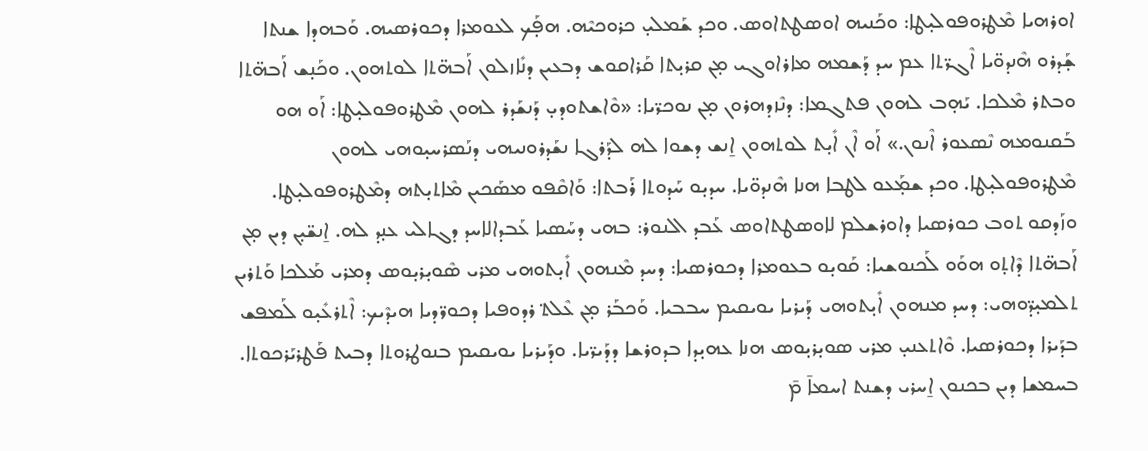ܐܘܪܗܝܐ ܡܶܛܪܘܦܘܠܝ̣ܛܐ: ܘܟܰܢܝܗ ܐܘܣܛܬܐܘܣ. ܘܟܕ ܫܰܡܠܝ̣ ܟܪܘܟܝܶܗ. ܗܦ̣ܰܟ ܠܥܘܡܪܐ ܕܟܘܪܣܝܗ. ܘܰܒܗܕܐ ܫܢܬܐ ܫ̣ܰܕܪܘ ܗܶܢܕܘ̈ܝܐ ܐܶܓܪ̈ܬܐ ܥܡ ܚܕ ܕܰܫܡܗ ܡܐܪܐܘܓܝ ܡ̣ܢ ܩܪܝ̣ܬܐ ܩܰܪܐܩܘܫ ܕܒܥܝܢ ܕܢܺܐܙܠܘܢ ܐܰܒܗ̈ܬܐ ܠܘܬܗܘܢ. ܘܟܰܢ̣ܫ ܐܰܒܗ̈ܬܐ ܘܒܬܪ ܡܶܠܟܐ. ܝܰܗ̣ܒ ܠܗܘܢ ܦܬܓܡܐ: ܕܢܶܙܕܗܪܘܢ ܡ̣ܢ ܢܘܟܪ̈ܝܐ: «ܘܶܐܫܬܘܕܝ̣ ܕܰܢܫܰܕܪ ܠܗܘܢ ܡܶܛܪܘܦܘܠܝ̣ܛܐ: ܐܰܘ ܗܘ ܒܰܩܢܘܡܗ ܢܶܣܥܘܪ ܐܶܢܘܢ.» ܐܰܘ ܐܶܢ ܐܺܝ̣ܬ ܠܘܬܗܘܢ ܐ̱ܢܫ ܕܫܘܐ ܠܗ ܠܕܰܪܓܐ ܢܫܰܕܪܘܢܝܗܝ ܕܢܰܣܪܚܝ̣ܘܗܝ ܠܗܘܢ ܡܶܛܪܘܦܘܠܝ̣ܛܐ. ܘܟܕ ܫܡ̣ܰܥܘ ܠܛܒܐ ܗܢܐ ܗܶܢܕܘ̈ܝܐ. ܚܕܝ̣ܘ ܚܰܕܘܬܐ ܪܰܒܬܐ: ܘܰܐܩܶܦܘ ܡܣܰܟܝܢ ܡܶܐܬܝ̣ܬܗ ܕܡܶܛܪܘܦܘܠܝ̣ܛܐ. ܘܙܰܕܩܘ ܬܘܒ ܟܘܪܣܝܐ ܕܐܘܪܫܠܡ ܠܐܘܣܛܬܐܘܣ ܥܰܒܕ ܐܠܢܘܪ: ܒܗܝ ܕܚܰܣܝܐ ܥܰܒܕܐܠܐܚܕ ܕܓܐܠܝ ܥܢ̣ܕ ܠܗ. ܐ̱ܢܫ̈ܝ̣ܢ ܕܝܢ ܡ̣ܢ ܐܰܒܗ̈ܬܐ ܕܶܐܬ̣ܘ ܗܘܰܘ ܠܰܟܢܘܫܝܐ: ܩܰܘܝ̣ܘ ܒܥܘܡܪܐ ܕܟܘܪܣܝܐ: ܕܚܕ ܡܶܢܗܘܢ ܐܺܝ̣ܬܘܗܝ ܡܪܝ ܣܶܘܝ̣ܪܝ̣ܘܣ ܕܡܪܝ ܡܰܠܟܐ ܘܰܬܪܝܢ ܬܠܡܝ̣ܕ̈ܘܗܝ: ܕܚܕ ܡܢܗܘܢ ܐܺܝ̣ܬܘܗܝ ܕܰܝܪܝܐ ܝܘܝܩܝܡ ܚܒܒܝܐ. ܘܰܟܒܰܪ ܡ̣ܢ ܥܶܠܬ݀ ܪܕܘܦܝܐ ܕܟܘܪ̈ܕܝܐ ܗܝܕܶܝܟ: ܐܶܬܪܥܺܝ̣ܘ ܠܰܡܦܫ ܒܕܰܝܪܐ ܕܟܘܪܣܝܐ. ܘܶܐܬܥܢܝ̣ ܡܪܝ ܣܘܝ̣ܪܝ̣ܘܣ ܗܢܐ ܥܗܝ̣ܕܐ ܒܕܘܪܫܐ ܕܕܰܝܪ̈ܝܐ. ܘܕܰܝܪܝܐ ܝܘܝܩܝܡ ܒܢܘܛܪܘܬܐ ܕܒܝܬ ܦܰܛܪܝܰܪܟܘܬܐ. ܒܚܡܫܐ ܕܝܢ ܒܟܢܘܢ ܐ̱ܚܪܝ ܕܫܢܬ ܐܚܡܐ̄ ܡ̄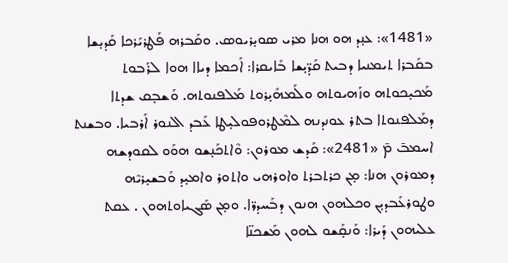«1481»: ܥܢ̣ܕ ܗܘ ܗܢܐ ܡܪܝ ܣܘܝ̣ܪܝܘܣ. ܘܩܰܒܪܗ ܦܰܛܪܝܰܪܟܐ ܩܰܕܝ̣ܫܐ ܒܩܰܒܪܐ ܬܝܡܢܝܐ ܕܒܝܬ ܩܰܕ̈ܝ̣ܫܐ ܒܺܐܝܩܪܐ: ܐܰܟܡܐ ܕܝܐܐ ܗܘܐ ܠܪܰܒܘܬ ܡܰܟܝ̣ܟܘܬܗ ܘܙܰܗܝܘܬܗ ܘܠܰܡܗܺܝ̣ܪܘܬ ܡܰܠܦܢܘܬܗ. ܘܰܫܒ̣ܩ ܫܕܬܐ ܕܡܰܠܦܢܘܬܐ ܒܬܪ ܥܘܢܕܢܗ ܠܡܶܛܪܘܦܘܠܝ̣ܛܐ ܥܰܒܕ ܐܠܢܘܪ ܐܰܪܒܝܐ. ܘܒܫܢܬ ܐܚܡܒ̄ ܡ̄ «2481»: ܩܰܕܫ ܡܘܪܘܢ: ܘܶܐܬܟܰܢ̣ܫܘ ܗܘܰܘ ܠܩܘܕܫܗ ܕܡܘܪܘܢ ܗܢܐ: ܡ̣ܢ ܟܪܬܒܪܬ ܘܐܘܪܗܝ ܘܐܬܘܪ ܘܐܡܝ̣ܕ ܘܰܒܫܝ̣ܪܝܶܗ ܘܛܘܪܥܰܒܕܝ̣ܢ ܘܟܠܗܘܢ ܗܢܘܢ ܕܒܰܚܕܪ̈ܐ. ܘܡ̣ܢ ܣܰܓܝܐܘܬܗܘܢ . ܥܩܬ ܥܠܝܗܘܢ ܕܰܝܪܐ: ܘܰܢܩ̣ܰܫܘ ܠܗܘܢ ܡܰܫܟܢ̈ܐ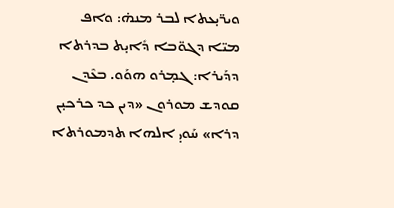ܘܝܪ̈ܝ̣ܥܬܐ ܠܒܪ ܡܢܗ̇: ܘܐܦ ܡܝ̈ܐ ܕܓܘ̈ܒܐ ܕܺܐܝ̣ܬ ܒܕܪܬܐ ܕܕܰܝܪܐ: ܓܡ̣ܪܘ ܗܘܰܘ. ܒܥܶܕܢ ܩܘܕܫ ܡܘܪܘܢ «ܕܝܢ ܟܕ ܟܪܟܝ̣ܢ ܕܪܐ» ܚܰܘܝ̣ ܐܠܗܐ ܬܕܡܘܪܬܐ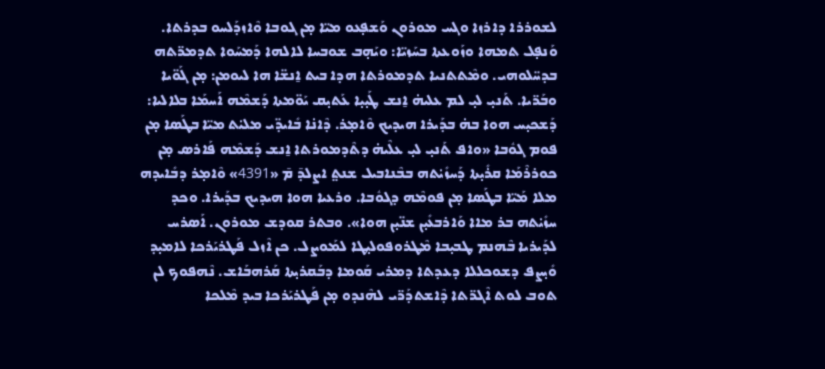ܠܫܘܪܪܐ ܕܐܪܙܐ ܘܓܚ ܡܘܪܘܢ ܘܰܫܦ̣ܥܘ ܡܝ̈ܐ ܡ̣ܢ ܓܘܒܐ ܘܶܐܙܕܰܠܚܘ ܒܕܪܬܐ. ܘܰܢܦ̣ܠ ܬܡܗܐ ܘܙܰܘܥܬܐ ܒܚܰܙܝ̈ܐ: ܘܝܰܗ̣ܒ ܫܘܒܚܐ ܠܐܠܗܐ ܕܰܡܚܰܘܐ ܬܕܡܪ̈ܬܗ ܒܕܚ̈ܠܘܗܝ. ܘܡܶܬܬܢܝܐ ܬܕܡܘܪܬܐ ܗܕܐ ܒܝܬ ܐ̱ܢܫ̈ܐ ܗܐ ܠܝܘܡܢ: ܡ̣ܢ ܓܰܘ̈ܝܐ ܘܒܰܪ̈ܝܐ. ܬܰܢܝ̣ ܠܝ̣ ܠܡ ܥܠܝܗ̇ ܐ̱ܢܫ ܛܰܝ̣ܝ̣ܐ ܥܰܬܝ̣ܩ ܝܰܘ̈ܡܬܐ ܕܰܫܡܶܗ ܐܰܚܡܰܐ ܒܠܐܠܝܐ: ܕܰܫܟܝ̣ܚ ܗܘܐ ܒܗ̇ ܒܕܰܝܪܐ ܗܝܕܝܟ ܘܶܐܡ̣ܪ. ܕܶܐܢ̇ܐ ܒܺܐܝܕ̈ܝ ܡܠܝ̇ܬ ܡܝ̈ܐ ܒܛܰܣܐ ܡ̣ܢ ܦܘܡ ܓܘܽܒܐ «ܘܐܦ ܬܰܢܝ̣ ܠܝ̣ ܥܠܶܝܗ̇ ܕܬܶܕܡܘܪܬܐ ܐ̱ܢܫ ܕܰܫܡܶܗ ܦܰܐܪܣ ܡ̣ܢ ܟܘܪܪܶܡܰܐ ܩܪܺܝ̣ܬܐ ܕܰܚܙܺܝ̇ܬܗ ܒܒܶܢܐܒܝܠ ܫܢܬ݀ ܐܨܠܕ̄ ܡ̄ «4391» ܘܶܐܡ̣ܪ ܕܒܺܐܝܕܗ ܡܠܐ ܡܰܝ̈ܐ ܒܛܰܣܐ ܡ̣ܢ ܦܘܡܶܗ ܕܓܘܽܒܐ. ܘܪܥܝܐ ܗܘܐ ܗܝܕܝܟ ܒܕܰܝܪܐ. ܘܟܕ ܚܙܺܝ̇ܬܗ ܒܪ ܡܐܐ ܘܰܐܪܒܥܺܝ̣ܢ ܫܢ̈ܝ̣ܢ ܗܘܐ». ܘܒܬܪ ܩܘܕܫ ܡܘܪܘܢ. ܐܰܣܪܚ ܠܕܰܝܪܝܐ ܒܶܗܢܡ ܛܒܝ̣ܒܐ ܡܶܛܪܘܦܘܠܝ̣ܛܐ ܠܡܰܘܨܠ. ܟܢ ܐܶܙܠ ܦܰܛܪܝܰܪܟܐ ܠܐܡܝ̣ܕ ܘܺܝ̣ܨܦ ܕܫܘܟܠܠܐ ܕܥܕܬܐ ܕܡܪܝ ܩܰܘܡܐ ܕܒܰܩܪܝ̣ܬܐ ܩܰܪܗܒܰܐܫ. ܢܶܗܦܘܟ ܠܢ ܬܘܒ ܠܘܬ ܐܶܓܪ̈ܬܐ ܕܶܐܫܬܕܰܪ̈ܝ ܠܗܶܢܕܘ ܡ̣ܢ ܦܰܛܪܝܰܪܟܐ ܒܝܕ ܡܶܠܟܐ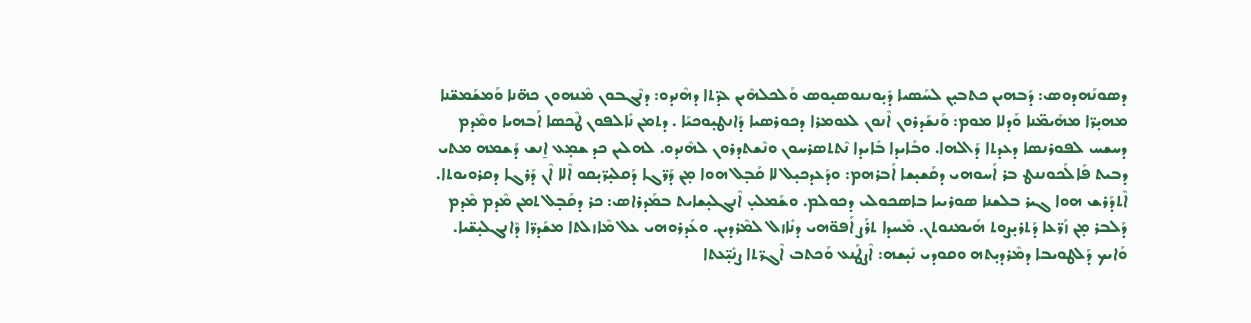ܕܣܘܢܰܗܕܘܣ: ܕܰܒܗܝܢ ܟܬܒܝ̣ܢ ܠܚܰܣܝܐ ܕܺܝ̣ܘܢܢܘܣܝ̣ܘܣ ܘܰܠܟܠܗܶܝܢ ܥܕ̈ܬܐ ܕܗܶܢܕܘ: ܕܢܶܓܒܘܢ ܡܶܢܗܘܢ ܟܗ̈ܢܐ ܘܰܡܫܰܡܫ̈ܢܐ ܡܗܝ̣ܪ̈ܐ ܡܗܰܝܡ̈ܢܐ ܘܰܕܠܐ ܡܘܡ: ܘܰܢܫܰܕܪܘܢ ܐܶܢܘܢ ܠܥܘܡܪܐ ܕܟܘܪܣܝܐ ܕܰܐܢܛܝ̣ܘܟܝܰܐ . ܕܬܡܢ ܢܺܐܠܦܘܢ ܛܶܟܣܐ ܐܰܒܗܝܐ ܘܡܶܕܡ ܕܚܫܚ ܠܦܘܪܢܣܐ ܕܥܕܬܐ ܕܰܐܠܗܐ. ܘܒܺܐܝܕܐ ܒܺܐܝܕܐ ܢܶܬܬܣܪܚܘܢ ܘܢܶܫܬܕܪܘܢ ܠܗܶܢܕܘ. ܠܗܠܝܢ ܟܕ ܫܡ̣ܥ ܐ̱ܢܫ ܕܰܫܡܗ ܡܬܝ ܕܒܝܬ ܦܰܐܠܰܟܘܢܢܛ ܒܪ ܐܰܚܘܗܝ ܕܩܰܫܝ̣ܫܐ ܐܰܒܪܗܡ: ܘܕܰܥܕܟܝ̣ܠ ܠܐ ܩܰܒ̣ܠ ܗܘܐ ܡ̣ܢ ܕܰܪ̈ܓܐ ܕܰܩܠܝ̣ܪ̈ܝ̣ܩܘ ܐܶܠܐ ܐܶܢ ܕܰܪܓܐ ܕܩܪܘܝܘܬܐ. ܐܶܬܕܰܪܫ ܗܘܐ ܓܝܪ ܒܠܫܢܐ ܣܘܪܝܝܐ ܒܐܣܟܘܠܝ ܕܟܘܠܡ. ܘܫܰܡܠܝ̣ ܐܶܢܓܠܝ̣ܫܐܝܬ ܒܡܰܕܪܐܣ: ܟܪ ܕܩܰܒ̣ܠ ܬܡܢ ܡܶܕܡ ܡܶܕܡ ܕܰܠܒܪ ܡ̣ܢ ܙܰܪ̈ܥܐ ܕܰܬܪܝ̣ܨܘܬ ܗܰܝܡܢܘܬܢ. ܡܶܚܕܐ ܬܪܰܨ ܐܰܦܘ̈ܗܝ ܕܢܺܐܙܠ ܠܡܶܪܕܝܢ. ܘܥܰܕܪܘܗܝ ܥܠ ܡܶܐܙܠܬܐ ܡܫܰܕܪ̈ܐ ܕܶܐܢܓܠܝ̣ܫ̈ܝܐ. ܘܰܐܝܟ ܕܰܠܛܘܝܒܐ ܕܡܶܪܕܝ̣ܬܗ ܘܩܘܕܝ ܢܺܝ̣ܫܗ: ܐܶܨܛܰܢܥ ܘܰܟܬܒ ܐܶܓܪ̈ܬܐ ܨܢܺܝ̣̈ܥܬܐ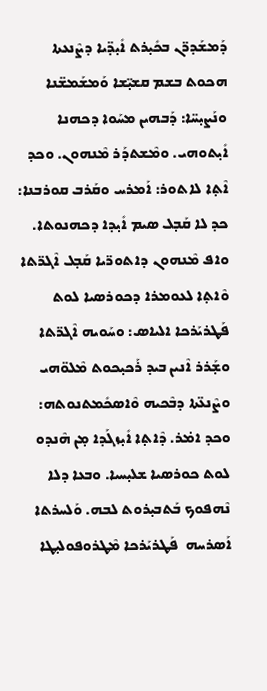ܕܰܡܫܰܕܪ̈ܢ ܒܟܺܝ̣ܪܬ ܐܺܝ̣ܕ̈ܝܐ ܕܨܶܢܥܬܐ ܗܟܘܬ ܒܫܡ ܩܫܝ̣̈ܫܐ ܘܰܡܫܰܡܫ̈ܢܐ ܘܢܰܨܝ̣ܚ̈ܐ: ܕܰܒܗܝܢ ܡܚܰܘܐ ܕܟܗܢܐ ܐܺܝ̣ܬܘܗܝ. ܘܡܶܫܬܕܰܪ ܡܶܢܗܘܢ. ܘܟܕ ܐܶܬ̣ܐ ܠܐܬܘܪ: ܐܰܡܪܚ ܘܩܰܪܒ ܩܘܪܒܢܐ: ܟܕ ܠܐ ܩܰܒ̣ܠ ܣܝܡ ܐܺܝ̣ܕܐ ܕܟܗܢܘܬܐ. ܘܐܦ ܡܶܢܗܘܢ ܕܐܬܘܪ̈ܝܐ ܩܰܒ̣ܠ ܐܶܓܪ̈ܬܐ ܘܶܐܬ̣ܐ ܠܥܘܡܪܐ ܕܟܘܪܣܝܐ ܠܘܬ ܦܰܛܪܝܰܪܟܐ ܐܠܝܐܣ: ܘܚܰܘܝܗ ܐܶܓܪ̈ܬܐ ܘܫ̣ܰܪܪ ܐܶܢܝܢ ܒܝܕ ܪܰܟܝ̣ܟܘܬ ܡܶܠܘ̈ܗܝ ܘܨܶܢܥ̈ܬܐ ܕܒܶܟܝܗ ܘܶܐܣܟܺܡܬܢܘܬܗ: ܘܟܕ ܐܡ̇ܪ. ܕܶܐܬ̣ܐ ܐܺܝ̣ܙܓܰܕܐ ܡ̣ܢ ܗܶܢܕܘ ܠܘܬ ܟܘܪܣܝܐ ܫܠܝ̣ܚܝܐ. ܘܒܥܐ ܕܠܐ ܢܶܗܦܘܟ ܒܰܬܒܝ̣ܪܘܬ ܠܒܗ. ܘܰܠܚܪܬܐ ܐܰܣܪܚܗ  ܦܰܛܪܝܰܪܟܐ ܡܶܛܪܘܦܘܠܝ̣ܛܐ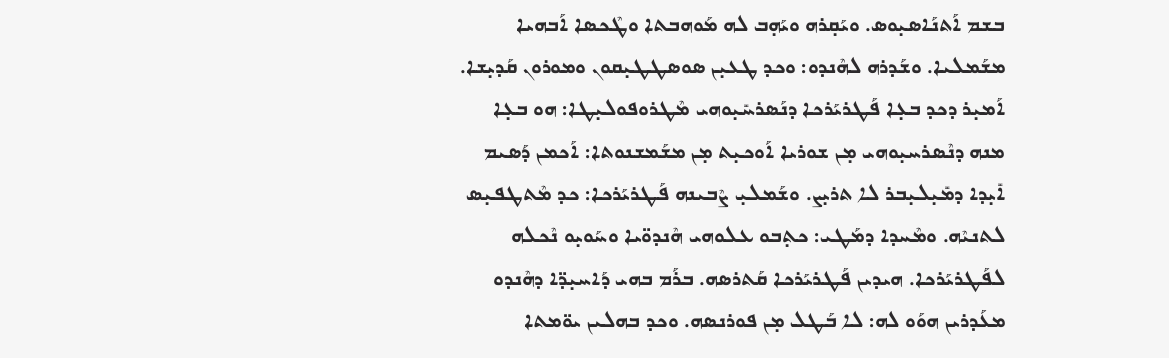ܒܫܡ ܐܰܬܢܰܐܣܝ̣ܘܣ. ܘܝܰܩ̣ܪܗ ܘܝܰܗ̣ܒ ܠܗ ܡܰܘܗܒܬܐ ܘܛܶܟܣܐ ܐܰܒܗܝܐ ܡܫܰܡܠܝܐ. ܘܫܰܕܪܗ ܠܗܶܢܕܘ: ܘܟܕ ܛܥܝ̣ܢ ܣܘܣܛܛܝ̣ܩܘܢ ܘܡܘܪܘܢ ܩܰܕܝ̣ܫܐ. ܐܰܡܝ̣ܪ ܕܟܕ ܒܥ̣ܐ ܦܰܛܪܝܰܪܟܐ ܕܢܰܣܪܚܺܝ̣ܘܗܝ ܡܶܛܪܘܦܘܠܝ̣ܛܐ: ܗܘ ܒܥ̣ܐ ܡܢܗ ܕܢܶܣܪܚܝ̣ܘܗܝ ܡ̣ܢ ܫܘܪܝܐ ܐܰܘܟܝ̣ܬ ܡ̣ܢ ܡܫܰܡܫܢܘܬܐ: ܐܰܟܡܢ ܕܰܣܝܡ ܐܺܝ̣ܕܐ ܕܡܺܝ̣ܠܝ̣ܒܪ ܠܐ ܬܪܝ̣ܨ. ܘܫܰܡܠܝ̣ ܨܶܒܝܢܗ ܦܰܛܪܝܰܪܟܐ: ܟܕ ܡܶܬܛܦܝ̣ܣ ܠܬܢܝܶܗ. ܘܡܶܚܕܐ ܕܡܰܛܝ: ܟܬ̣ܒܘ ܥܠܘܗܝ ܗܶܢܕܘ̈ܝܐ ܘܚܰܘܝ̣ܘ ܢܶܟܠܗ ܠܦܰܛܪܝܰܪܟܐ. ܗܝܕܝܢ ܦܰܛܪܝܰܪܟܐ ܩܰܬܪܣܗ. ܒܪܰܡ ܒܗܝ ܕܰܐܚܝ̣ܕ̈ܐ ܕܗܶܢܕܘ ܡܥܰܕܪܝܢ ܗܘܰܘ ܠܗ: ܠܐ ܒܰܛܠ ܡ̣ܢ ܦܘܪܢܣܗ. ܘܟܕ ܒܗܠܝܢ ܝܘ̈ܡܬܐ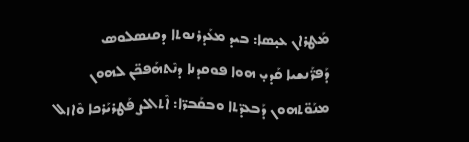ܡܰܛܪܐܢ ܥܝ̣ܣܐ: ܒܝܕ ܡܥܰܕܪܢܘܬܐ ܕܩܢܣܠܘܣ ܕܰܦܪ̈ܰܢܫܝܐ ܩܰܕܝ̣ ܗܘܐ ܦܘܩܕܢܐ ܕܢܶܬܗܰܦܟ̈ܢ ܠܗܘܢ ܡܢܰܘ̈ܬܗܘܢ ܕܰܒܥܕ̈ܬܐ ܘܒܩܰܒܪ̈ܐ: ܐܶܬܐܠܨ ܦܰܛܪܝܰܪܟܐ ܘܶܐܙܠ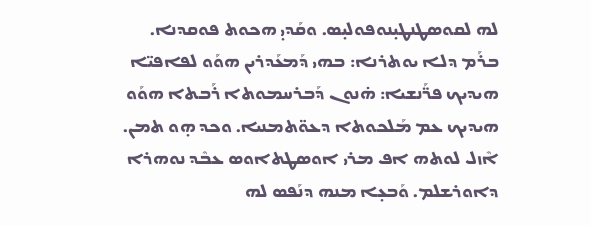ܠܗ ܠܩܘܣܛܢܛܝ̣ܢܘܦܘܠܝ̣ܣ. ܘܩܰܕܝ̣ ܗܟܘܬ ܦܘܩܕܢܐ. ܒܪܰܡ ܕܠܐ ܝܘܬܪܢܐ: ܒܗܝ ܕܰܡܥܰܕܪܝܢ ܗܘܰܘ ܠܦܐܦܝ̈ܐ ܗܝܕܝܟ ܦܪ̈ܰܢܫܝܐ: ܗ̇ܢܘܢ ܕܰܒܪܚܡܘܬܐ ܪܰܒܬܐ ܗܘܰܘ ܗܝܕܝܟ ܥܡ ܡܰܠܟܘܬܐ ܕܥܘ̈ܬܡܢܝܐ. ܘܟܕ ܗ̣ܘ ܬܡܢ. ܐܶܙܠ ܠܘܬܗ ܐܦ ܡܪܝ ܐܘܣܛܬܐܘܣ ܥܒܶܕ ܢܘܗܪܐ ܕܐܘܪܫܠܡ. ܘܰܒܥ̣ܐ ܡܢܗ ܕܢܰܦܣ ܠܗ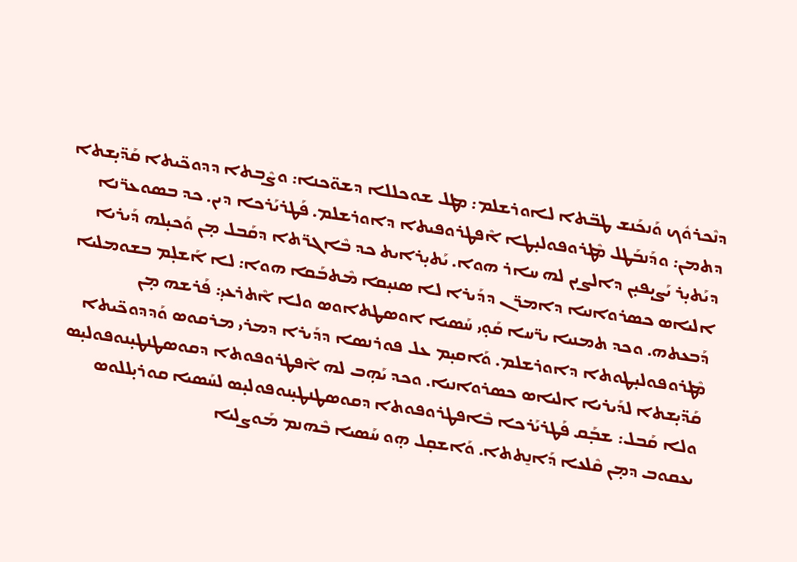ܕܢܶܟܪܘܽܟ ܘܰܢܟܰܢܫ ܛܒ̈ܬܐ ܠܐܘܪܫܠܡ: ܡܛܠ ܫܘܟܠܠܐ ܕܫܘ̈ܟܢܐ: ܘܨܶܒܬܐ ܕܕܘܟ̈ܝܬܐ ܩܰܕ̈ܝ̣ܫܬܐ ܕܬܡܢ: ܘܕܰܢܒܰܛܠ ܡܶܛܪܘܦܘܠܝ̣ܛܐ ܐܶܦܛܪܘܦܝܬܐ ܕܐܘܪܫܠܡ. ܦܰܛܪܝܰܪܟܐ ܕܝܢ. ܟܕ ܒܣܘܥܪ̈ܢܐ ܕܝܰܬܝ̣ܪ ܝܰܨܝ̣ܦܝ̣ܢ ܕܐܠܨܝܢ ܠܗ ܚܐܪ ܗܘܐ. ܝܰܬܝ̣ܪܐܝܬ ܟܕ ܒܶܐܓܪ̈ܬܐ ܕܩܰܒܠ ܡ̣ܢ ܘܰܟܝ̣ܠܗ ܕܰܝܪܝܐ ܐܠܝܐܣ ܟܣܪܘܐܢܝܐ ܕܐܡܪ̈ܢ ܕܕܰܝܪܐ ܠܐ ܣܢܝ̣ܩܐ ܡܶܬܒܰܩܐ ܗܘܐ: ܠܐ ܐܰܫܠ̣ܡ ܒܫܘܡܠܝܐ ܕܰܒܥܬܗ. ܘܟܕ ܬܡܢܝܐ ܝܪ̈ܚܐ ܩܰܘ̣ܝ ܚܰܣܝܐ ܐܘܣܛܬܐܘܣ ܘܠܐ ܐܶܬܪܥܝ̣: ܦܰܪܫܗ ܡ̣ܢ ܡܶܛܪܘܦܘܠܝ̣ܛܘܬܐ ܕܐܘܪܫܠܡ. ܘܰܐܩܝ̣ܡ ܥܠ ܦܘܪܢܣܐ ܕܕܰܝܪܐ ܕܡܪܝ ܡܪܩܘܣ ܘܰܕܕܘܟ̈ܝܬܐ ܩܰܕ̈ܝ̣ܫܬܐ ܠܕܰܝܪܝܐ ܐܠܝܐܣ ܟܣܪܘܐܢܝܐ. ܘܟܕ ܝܰܗ̣ܒ ܠܗ ܐܶܦܛܪܘܦܘܬܐ ܕܩܘܣܛܢܛܝ̣ܢܘܦܘܠܝ̣ܣ ܘܠܐ ܩܰܒܠ: ܫܒ̣ܰܩ ܦܰܛܪܝܰܪܟܐ ܒܶܐܦܛܪܘܦܘܬܐ ܕܩܘܣܛܢܛܝ̣ܢܘܦܘܠܝ̣ܣ ܠܚܰܣܝܐ ܩܘܪܝ̣ܠܠܘܣ ܝܥܩܘܒ ܕܡ̣ܢ ܩܶܠܥܐ ܕܰܐܢ̱ܬܬܐ. ܘܰܐܫܩ̣ܠ ܗ̣ܘ ܚܰܣܝܐ ܒܶܗܢܡ ܡܰܘܨܠܝܐ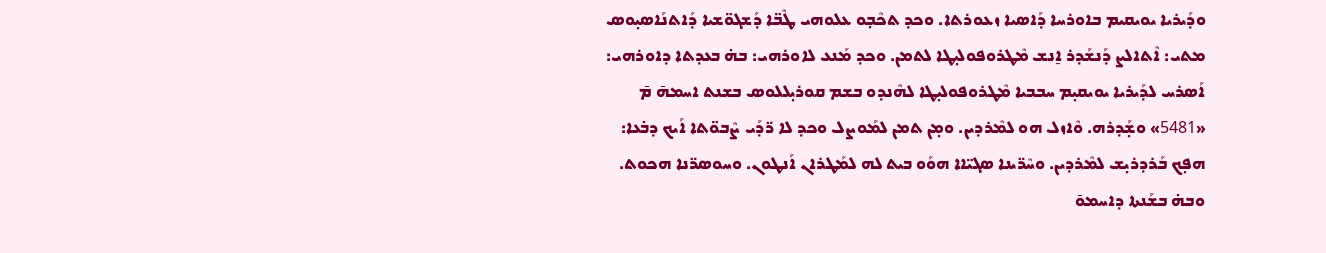ܘܕܰܝܪܝܐ ܝܘܝܩܝܡ ܒܐܘܪܚܐ ܕܰܐܣܝܐ ܙܥܘܪܬܐ. ܘܟܕ ܬܟܶܒ̣ܘ ܥܠܘܗܝ ܛܶܒ̈ܐ ܕܰܫܓܘ̈ܫܝܐ ܕܰܐܬܢܰܐܣܝ̣ܘܣ ܡܬܝ: ܐܶܬܐܠܨ ܕܰܢܫܰܕܪ ܐ̱ܢܫ ܡܶܛܪܘܦܘܠܝ̣ܛܐ ܠܬܡܢ. ܘܟܕ ܡܰܢܥ ܠܐܘܪܗܝ: ܒܗ̇ ܒܥܕܬܐ ܕܐܘܪܗܝ: ܐܰܣܪܚ ܠܕܰܝܪܝܐ ܝܘܝܩܝ̣ܡ ܚܒܒܝܐ ܡܶܛܪܘܦܘܠܝ̣ܛܐ ܠܗܶܢܕܘ ܒܫܡ ܩܘܪܝ̣ܠܠܘܣ ܒܫܢܬ ܐܚܡܗ̄ ܡ̄ «5481» ܘܫ̣ܰܕܪܗ. ܘܶܐܙܠ ܗܘ ܠܡܶܪܕܝܢ. ܘܡ̣ܢ ܬܡܢ ܠܡܰܘܨܠ ܘܟܕ ܠܐ ܪ̈ܕܰܝ ܨܶܒܘ̈ܬܐ ܐܰܝܟ ܕܒ̇ܥܐ: ܗܦ̣ܟ ܒܰܪܕܪܝ̣ܫ ܠܡܶܪܕܝܢ. ܘܚܶܪ̈ܝܢܐ ܣܓܝ̈ܐܐ ܗܘܰܘ ܒܝܬ ܠܗ ܠܡܰܛܪܐܢ ܐܰܢܛܘܢ. ܘܚܘܣܪ̈ܢܐ ܗܟܘܬ. ܘܒܗ̇ ܒܫܰܢܬܐ ܕܐܚܡܘ̄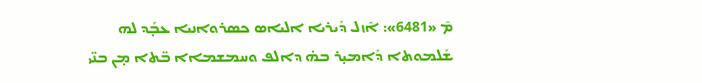ܡ̄ «6481»: ܐܶܙܠ ܕܰܝܪܝܐ ܐܠܝܐܣ ܟܣܪܘܐܢܝܐ ܥܒ̣ܰܕ ܠܗ ܫܰܠܡܘܬܐ ܕܰܐܡܝ̣ܪ ܒܗ̇ ܕܐܠܦ ܘܚܡܫܡܐܐ ܒ̈ܬܐ ܡ̣ܢ ܒܢ̈ܝ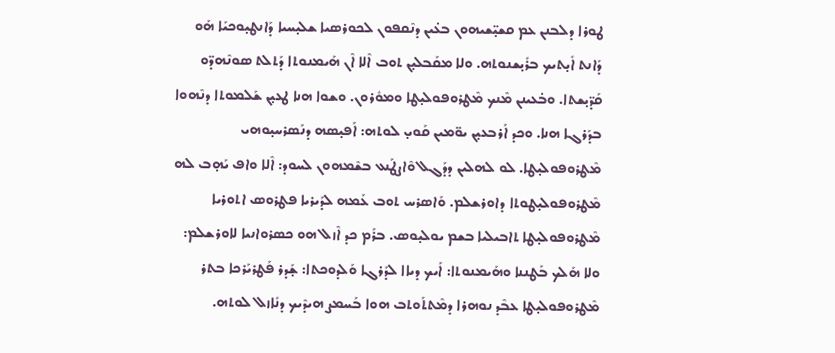ܛܘܪܐ ܕܠܒܢܢ ܥܡ ܩܫܝ̣̈ܫܝܗܘܢ ܒܥ̇ܝܢ ܕܢܶܩܦܘܢ ܠܟܘܪܣܝܐ ܫܠܝ̣ܚܝܐ ܕܰܐܢܛܝ̣ܘܟܝܰܐ ܗܰܘ ܕܰܐܢܬ ܐܺܝ̣ܬܝܟ ܒܪܺܝ̣ܫܢܘܬܗ. ܘܠܐ ܡܩܰܒܠܝ̣ܢ ܬܘܒ ܐܶܠܐ ܐܶܢ ܗܰܝܡܢܘܬܐ ܕܰܬܠܬ ܣܘܢܶܗܕ̈ܘ ܩܰܕ̈ܝ̣ܫܬܐ. ܘܒ̇ܥܝܢܢ ܡܶܢܟ ܡܶܛܪܘܦܘܠܝ̣ܛܐ ܘܡܘܽܪܘܢ. ܘܫܘܐ ܗܢܐ ܛܥܝ̣ܢ ܫܰܠܡܘܬܐ ܕܢܶܗܘܐ ܒܕܰܪܓܐ ܗܢܐ. ܘܟܕ ܐܰܪܒܥܝ̣ܢ ܝܘ̈ܡܝܢ ܩܰܘܝ̣ ܠܘܬܗ: ܐܰܦܝ̣ܣܗ ܕܢܰܣܪܚܝ̣ܘܗܝ ܡܶܛܪܘܦܘܠܝ̣ܛܐ. ܠܘ ܠܗܠܝܢ ܕܕܰܓܠ ܘܶܐܨܛܰܢܥ ܒܫܶܡܗܘܢ ܠܚܘܕ: ܐܶܠܐ ܘܐܦ ܝܰܗ̣ܒ ܠܗ ܡܶܛܪܘܦܘܠܝ̣ܛܘܬܐ ܕܐܘܪܫܠܡ. ܘܰܐܣܪܚ ܬܘܒ ܥܰܡܗ ܠܕܰܝܪܝܐ ܦܛܪܘܣ ܐܬܘܪܝܐ ܡܶܛܪܘܦܘܠܝ̣ܛܐ ܬܐܒܝܠܝܐ ܒܫܡ ܝܘܠܝ̣ܘܣ. ܒܪܰܡ ܟܕ ܐܶܙܠ ܗܘ ܟܣܪܘܐܢܝܐ ܠܐܘܪܫܠܡ: ܘܠܐ ܗܰܠܟ ܒܰܛܢܢܐ ܘܗܰܝܡܢܘܬܐ: ܐܰܝܟ ܕܝܐܐ ܠܕܰܪܓܐ ܘܰܠܕܘܟܬܐ: ܫ̣ܰܕܪ ܦܰܛܪܝܰܪܟܐ ܒܬܪ ܡܶܛܪܘܦܘܠܝ̣ܛܐ ܥܒܶܕ ܢܘܗܪܐ ܕܡܶܬܬܰܘܬܒ ܗܘܐ ܒܰܚܡܨ ܗܝܕܶܝܟ ܕܢܺܐܙܠ ܠܘܬܗ.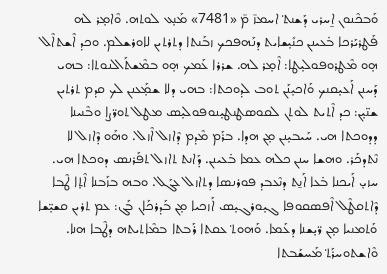ܘܰܒܟܶܢܘܢ ܐ̱ܚܪܝ ܕܰܫܢܬ݀ ܐܚܡܙ̄ ܡ̄ «7481» ܡܰܢ̣ܥ ܠܘܬܗ. ܘܶܐܡ̣ܪ ܠܗ ܦܰܛܪܝܰܪܟܐ ܒ̇ܥܝܢܢ ܟܢܺܝ̣ܫܐܝܬ ܕܢܰܗܦܟܟ ܙܒܰܢܬܐ ܕܬܪܬܝܢ ܠܐܘܪܫܠܡ. ܘܟܕ ܐܶܫܬܐܶܠ ܗ̣ܘ ܡܶܛܪܘܦܘܠܝ̣ܛܐ: ܐܶܡ̣ܪ ܠܗ. ܫܪܪܐ ܥܰܡܟ ܗ̣ܘ ܒܡܶܫܬܰܐܠܢܘܬܐ: ܒܗܝ ܕܰܚܢܢ ܐܰܥܝ̣ܩܢܟ ܘܰܐܟܝ̣ܢܰܢ ܬܘܒ ܠܕܘܟܬܐ: ܒܗܝ ܕܠܐ ܫܡ̣ܰܥܢܢ ܠܟ ܩܕܡ ܬܪܬܝܢ ܫܢ̈ܝ̣ܢ: ܟܕ ܐܶܬܝܬ ܠܘܬܢ ܠܩܘܣܛܢܛܝ̣ܢܘܦܘܠܝ̣ܣ ܡܛܠ ܬܘܪ̈ܨܐ ܘܒܶܢܝܢܐ ܕܕܘܟܬܐ ܗܝ. ܚܰܝܒܝ̣ܢܢ ܡ̣ܢ ܗܕܐ. ܒܪܰܡ ܡܶܕܡ ܕܶܐܙܠ ܐܶܙܠ. ܘܗܰܘ ܕܶܐܙܠ ܠܐ ܢܶܬܕܟܰܪ. ܘܗܫܐ ܚܢܢ ܟܠܗ ܥܡܐ ܒ̇ܥܝܢܢ. ܕܰܐܢܬ ܬܐܙܠ ܬܦܰܪܢܣ ܕܘܟܬܐ ܗܝ. ܚܙܝ̣ ܐܰܝܟܢܐ ܒ̇ܥܐ ܐܰܢ̱ܬ ܕܢܶܥܒܕ ܦܘܪܢܣܐ ܕܬܐܙܠ ܥܓܰܠ. ܘܒܗ ܒܙܰܒܢܐ ܐܶܬ̣ܐ ܛܶܒܐ ܕܶܐܬܩܛܶܠ ܐܶܦܣܩܘܦܐ ܓܝ̣ܘܪܓܝ̣ܣ ܐܰܙܟܝܐ ܡ̣ܢ ܒܰܕܪܟܰܐܢ ܒܰܓ: ܥܡ ܬܪܝܢ ܩܫܝ̣̈ܫܐ ܘܰܬܡܢܝܐ ܡ̣ܢ ܪ̈ܝ̣ܫܢܐ ܕܥܰܡܐ. ܘܰܗܘܬ݀ ܥܩܬܐ ܪܰܒܬܐ ܒܡܶܐܬܝܬܗ ܕܛܶܒܐ ܗܢܐ. ܘܶܐܫܬܘܚܪܰܬ݀ ܡܰܚܫܰܒܬܐ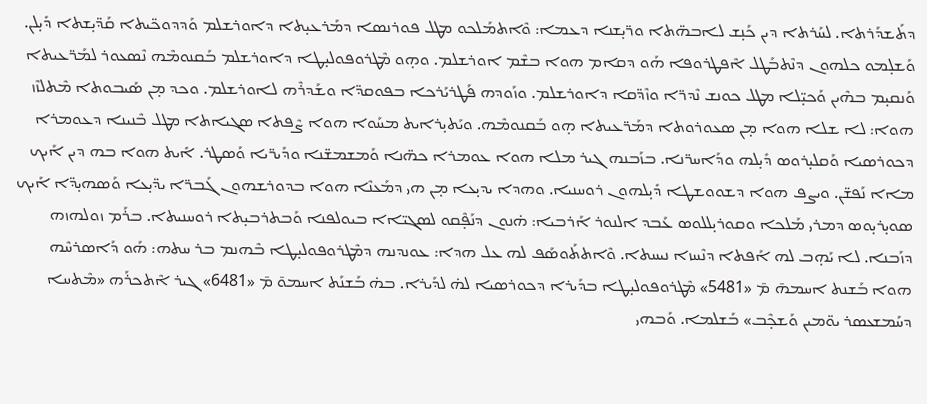ܕܬܰܫܕܰܪܬܐ. ܠܚܰܪܬܐ ܕܝܢ ܟܰܢ̣ܫ ܠܐܒܗ̈ܬܐ ܘܪ̈ܝ̣ܫܢܐ ܕܥܡܐ: ܘܶܐܬܡܰܠܟܘ ܡܛܠ ܦܘܪܢܣܐ ܕܡܰܪܥܝ̣ܬܐ ܕܐܘܪܫܠܡ ܘܰܕܕܘܟ̈ܝܬܐ ܩܰܕ̈ܝ̣ܫܬܐ ܕܺܝ̣ܠܢ. ܘܰܫܠ̣ܡܘ ܟܠܗܘܢ ܕܢܶܬܒܰܛܠ ܐܶܦܛܪܘܦܐ ܗܰܘ ܕܩܐܡ ܗܘܐ ܒܫܶܡ ܐܘܪܫܠܡ. ܘܗ̣ܘ ܡܶܛܪܘܦܘܠܝ̣ܛܐ ܕܐܘܪܫܠܡ ܒܰܩܢܘܡܶܗ ܢܶܣܥܘܪ ܠܡܰܪ̈ܥܝܬܐ ܘܰܢܩܝ̣ܡ ܒܗܶܝܢ ܘܰܟܝ̣̈ܠܐ ܡܛܠ ܟܘܢܫ ܢܶܕܪ̈ܐ ܘܙܶܕ̈ܩܐ ܕܐܘܪܫܠܡ. ܘܙܰܘܕܗ ܦܰܛܪܝܰܪܟܐ ܒܦܘܩܕ̈ܐ ܘܫܰܕܪܶܗ ܠܐܘܪܫܠܡ. ܘܟܕ ܡ̣ܢ ܣܰܝܒܘܬܐ ܡܶܬܠܙܶܙ ܗܘܐ: ܠܐ ܫܠܐ ܗܘܐ ܡ̣ܢ ܣܥܘܪܘܬܐ ܕܡܰܪ̈ܥܝܬܐ ܗ̣ܘ ܒܰܩܢܘܡܶܗ. ܘܝܰܬܝ̣ܪܐܝܬ ܡܚܰܘܐ ܗܘܐ ܨܶܦܬܐ ܣܓܝܐܬܐ ܡܛܠ ܒܶܢܝܢܐ ܕܥܘܡܪܐ ܕܟܘܪܣܝܐ ܘܰܩܠܝ̣ܪܘܣ ܕܺܝ̣ܠܗ ܘܕܰܐܚܪ̈ܢܐ. ܒܙܰܒܢܗ ܓܝܪ ܡܠܐ ܗܘܐ ܥܘܡܪܐ ܟܗ̈ܢܐ ܘܰܡܫܡܫ̈ܢܐ ܘܕܰܝܪ̈ܝܐ ܘܰܣܛܪ. ܐܺܝܬ ܗܘܐ ܒܗ ܕܝܢ ܐܰܝܟ ܡܐܐ ܢܰܦܫ̈ܢ. ܘܝܨܦ ܗܘܐ ܕܫܘܘܫܛܐ ܕܺܝ̣ܠܗܘܢ ܪܘܚܢܝܐ. ܘܗܕܐ ܝܕܝ̣ܥܐ ܡ̣ܢ ܗܝ ܕܡܰܥܢܶܐ ܗܘܐ ܒܕܘܪܫܗܘܢ ܓܰܒܪ̈ܐ ܝܕ̈ܝ̣ܥܐ ܘܰܣܗܝ̣ܕ̈ܐ ܐܰܝܟ ܣܘܝ̣ܪܝ̣ܘܣ ܕܡܪܝ ܡܰܠܟܐ ܘܩܘܪܝ̣ܠܠܘܣ ܥܰܒܕ ܐܠܢܘܪ ܐܰܪܒܝܐ: ܗ̇ܢܘܢ ܕܢܰܦ̣ܶܩܘ ܠܣܓܝ̈ܐܐ ܒܝܘܠܦܢܐ ܘܰܒܬܪܒܝ̣ܬܐ ܪܘܚܢܝܬܐ. ܒܪܰܡ ܙܘܠܗܙܗ ܕܙܰܒܢܐ. ܠܐ ܝܰܗ̣ܒ ܠܗ ܐܰܦܬܐ ܕܢܶܚܙܐ ܢܝܚܬܐ. ܘܶܐܬܬܰܘܣܰܦ ܠܗ ܥܠ ܗܕܐ: ܥܘܢܕܢܗ ܕܡܶܛܪܘܦܘܠܝ̣ܛܐ ܒܶܗܢܡ ܒܪ ܚܬܗ: ܗܰܘ ܕܰܐܣܪܚܶܗ ܗܘܐ ܒܰܫܢܬ ܐܚܡܗ̄ ܡ̄ «5481» ܡܶܛܪܘܦܘܠܝ̣ܛܐ ܒܕܰܝܪܐ ܕܟܘܪܣܝܐ ܠܗ̇ ܠܕܰܝܪܐ. ܒܗ̇ ܒܰܫܢܰܬ ܐܚܡܘ̄ ܡ̄ «6481» ܓܝܪ ܐܶܬܟܪܰܗ «ܡܶܬܚܐ ܕܚܰܡܫܥܣܪ ܝܘ̈ܡܝܢ ܘܰܫܟ̣ܶܒ» ܒܰܫܠܡܐ. ܘܰܒܗܝ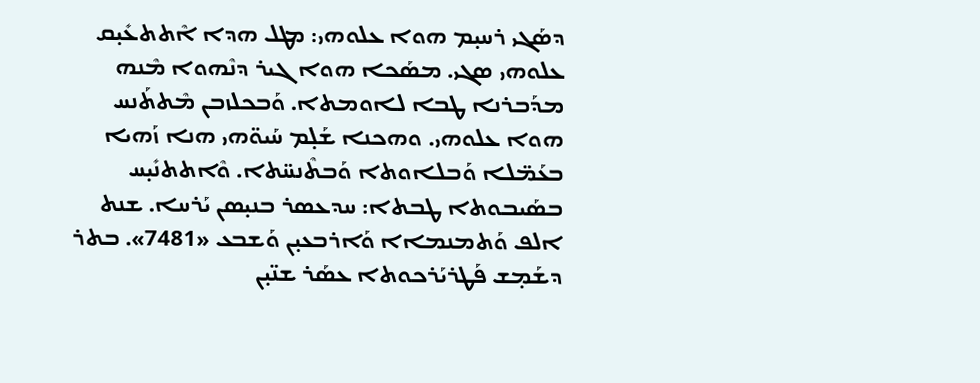ܕܣܰܓܝ ܪܚܝ̣ܡ ܗܘܐ ܥܠܘܗܝ: ܡܛܠ ܗܕܐ ܐܶܬܬܥܺܝ̣ܩ ܥܠܘܗܝ ܣܓܝ. ܡܣܰܟܐ ܗܘܐ ܓܝܪ ܕܢܶܗܘܐ ܡܶܢܗ ܡܕܰܒܪܢܐ ܛܒܐ ܠܐܘܡܬܐ. ܘܰܒܟܠܙܒܢ ܡܶܬܬܰܢܚ ܗܘܐ ܥܠܘܗܝ. ܘܗܟܢܐ ܫܰܠ̣ܡ ܚܰܝܘ̈ܗܝ ܗܢܐ ܙܰܗܝܐ ܒܥܰܡ̈ܠܐ ܘܰܒܠܐܘܬܐ ܘܰܒܬܶܢܚ̈ܬܐ. ܘܶܐܬܬܢܺܝ̣ܚ ܒܣܰܝܒܘܬܐ ܛܒܬܐ: ܚܕܥܣܪ ܒܢܝ̣ܣܢ ܝܰܪܚܐ. ܫܢܬ ܐܠܦ ܘܰܬܡܢܡܐܐ ܘܰܐܪܒܥܝ̣ܢ ܘܰܫܒܥ «7481». ܒܬܪ ܕܫܰܡ̣ܫ ܦܰܛܪܝܰܪܟܘܬܐ ܥܣܰܪ ܫܢ̈ܝ̣ܢ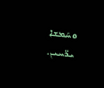ܘܚܰܡܫܐ ܝܪ̈ܚܝܢ.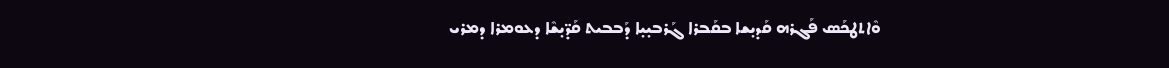ܘܶܐܬܛܟܰܣ ܦܰܓܪܗ ܩܰܕܝ̣ܫܐ ܒܩܰܒܪܐ ܓܰܪܒܝ̣ܝ̣ܐ ܕܰܒܒܝܬ ܩܰܕ̈ܝ̣ܫܶܐ ܕܥܘܡܪܐ ܕܡܪܝ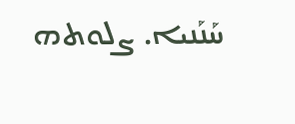ܚܰܢܰܢܝܐ. ܨܠܘܬܗ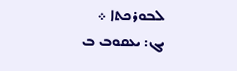ܠܒܘܪܟܬܐ ܀
ܝܓ: ܝܥܩܘܒ ܒ